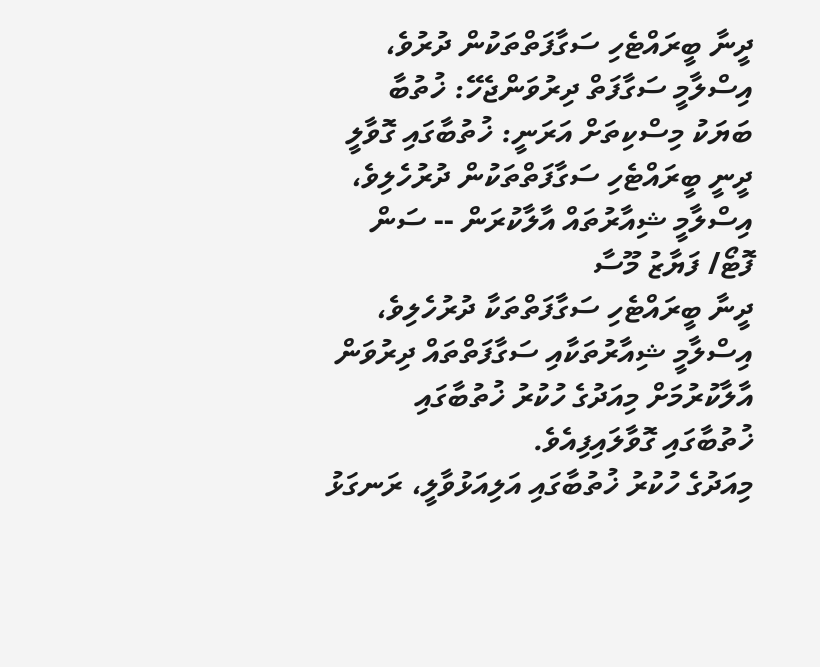ދީނާ ބީރައްޓެހި ސަގާފަތްތަކުން ދުރުވެ، އިސްލާމީ ސަގާފަތް ދިރުވަންޖެހޭ: ޚުތުބާ
ބަޔަކު މިސްކިތަށް އަރަނީ: ޚުތުބާގައި ގޮވާލީ ދީނީ ބީރައްޓެހި ސަގާފަތްތަކުން ދުރުހެލިވެ، އިސްލާމީ ޝިއާރުތައް އާލާކުރަން -- ސަން ފޮޓޯ/ ފަޔާޒު މޫސާ
ދީނާ ބީރައްޓެހި ސަގާފަތްތަކާ ދުރުހެލިވެ، އިސްލާމީ ޝިއާރުތަކާއި ސަގާފަތްތައް ދިރުވަން އާލާކުރުމަށް މިއަދުގެ ހުކުރު ޚުތުބާގައި ޚުތުބާގައި ގޮވާލައިފިއެވެ.
މިއަދުގެ ހުކުރު ޚުތުބާގައި އަލިއަޅުވާލީ، ރަނގަޅު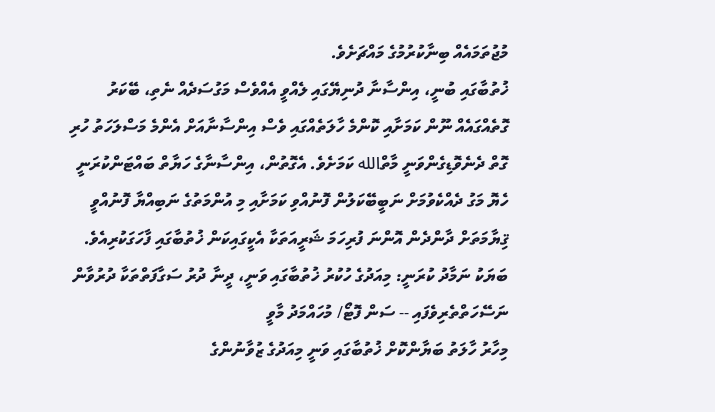މުޖުތަމައެއް ބިނާކުރުމުގެ މައްޗަށެވެ.
ޚުތުބާގައި ބުނީ، އިންސާނާ ދުނިޔޭގައި ލެއްވީ އެއްވެސް މަގުސަދެއް ނެތި، ބޭކަރު ގޮތެއްގައެއް ނޫން ކަމަށާއި ކޮންމެ ހާލަތެއްގައި ވެސް އިންސާނާއަށް އެންމެ މަސްލަހަތު ހުރި ގޮތް ދެނެވޮޑިގެންވަނީ މާތްالله ކަމަށެވެ. އެގޮތުން، އިންސާނާގެ ހަޔާތް ބައްޓަންކުރަނީ ހެޔޮ މަގު ދެއްކެވުމަށް ނަބީބޭކަލުން ފޮނުއްވި ކަމަށާއި މި އުންމަތުގެ ނަބިއްޔާ ފޮނުއްވީ ޤިޔާމަތަށް ދާންދެން އޮންނަ ފުރިހަމަ ޝަރީއަތަކާ އެކީގައިކަން ޚުތުބާގައި ފާހަގަކުރިއެވެ.
ބަޔަކު ނަމާދު ކުރަނީ: މިއަދުގެ ހުކުރު ޚުތުބާގައި ވަނީ، ދީނާ ދުރު ސަގާފަތްތަކާ ދުރުވާން ނަސޭހަތްތެރިވެފައި -- ސަން ފޮޓޯ/ މުހައްމަދު މާވީ
މިހާރު ހާލަތު ބަޔާންކޮށް ޚުތުބާގައި ވަނީ މިއަދުގެ ޒުވާނުންގެ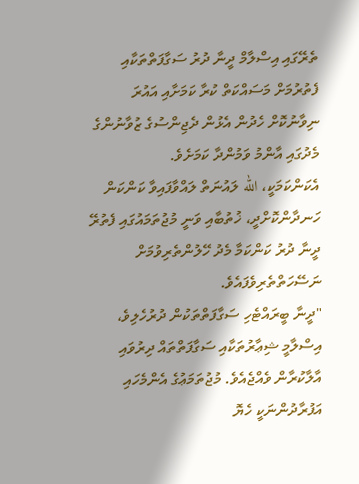ތެރޭގައި އިސްލާމް ދީނާ ދުރު ސަގާފަތްތަކާއި ފެތުރުމަށް މަސައްކަތް ކުރާ ކަމަށާއި އައުރަ ނިވާނުކޮށް ހެދުން އެޅުން ދެޖިންސުގެ ޒުވާނުންގެ މެދުގައި އާންމު ވަމުންދާ ކަމަށެވެ.
އެކަންކަމަކީ، الله ލައުނަތް ލައްވާފައިވާ ކަންކަން ހަނދާންކޮށްދީ، ޚުތުބާއި ވަނީ މުޖުތަމައުގައި ފެތުރޭ ދީނާ ދުރު ކަންކަމާ މެދު ހޭލުންތެރިވުމަށް ނަސޭހަތްތެރިވެފައެވެ.
"ދީނާ ބީރައްޓެހި ސަގާފަތްތަކުން ދުރުހެލިވެ، އިސްލާމީ ޝިޢާރުތަކާއި ސަގާފަތްތައް ދިރުވައި އާލާކުރާން ވެއްޖެއެވެ. މުޖުތަމަޢުގެ އެންމެހައި އަފުރާދުންނަކީ ހެޔޮ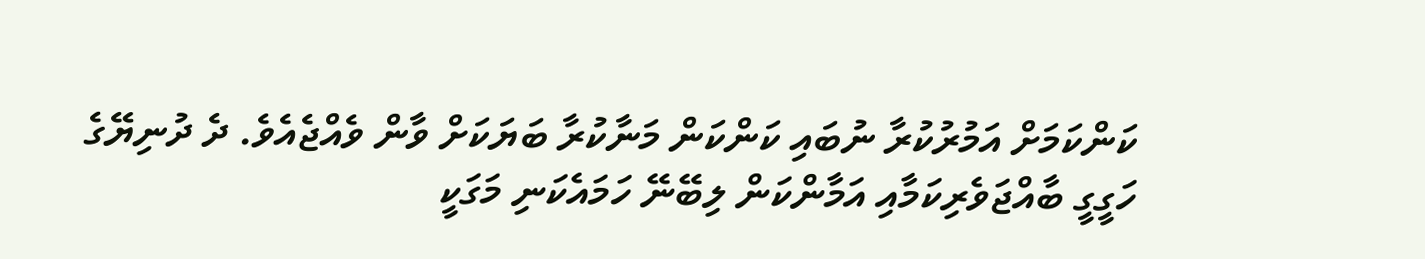ކަންކަމަށް އަމުރުކުރާ ނުބައި ކަންކަން މަނާކުރާ ބަޔަކަށް ވާން ވެއްޖެއެވެ. ދެ ދުނިޔޭގެ ހަގީގީ ބާއްޖަވެރިކަމާއި އަމާންކަން ލިބޭނޭ ހަމައެކަނި މަގަކީ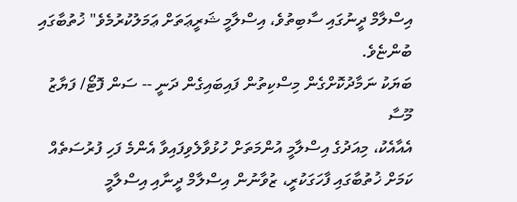އިސްލާމް ދީނުގައި ސާބިތުވެ، އިސްލާމީ ޝަރީޢަތަށް ޢަމަލުކުރުމެވެ" ޚުތުބާގައި ބުންޏެވެ.
ބަޔަކު ނަމާދުކޮށްގެން މިސްކިތުން ފައިބައިގެން ދަނީ -- ސަން ފޮޓޯ/ ފަޔާޒު މޫސާ
އެއާއެކު، މިއަދުގެ އިސްލާމީ އުންމަތަށް ހުޅުވާލެވިފައިވާ އެންމެ ފަހި ފުރުސަތެއް ކަމަށް ޚުތުބާގައި ފާހަގަކުރީ، ޒުވާނުން އިސްލާމް ދީނާއި އިސްލާމީ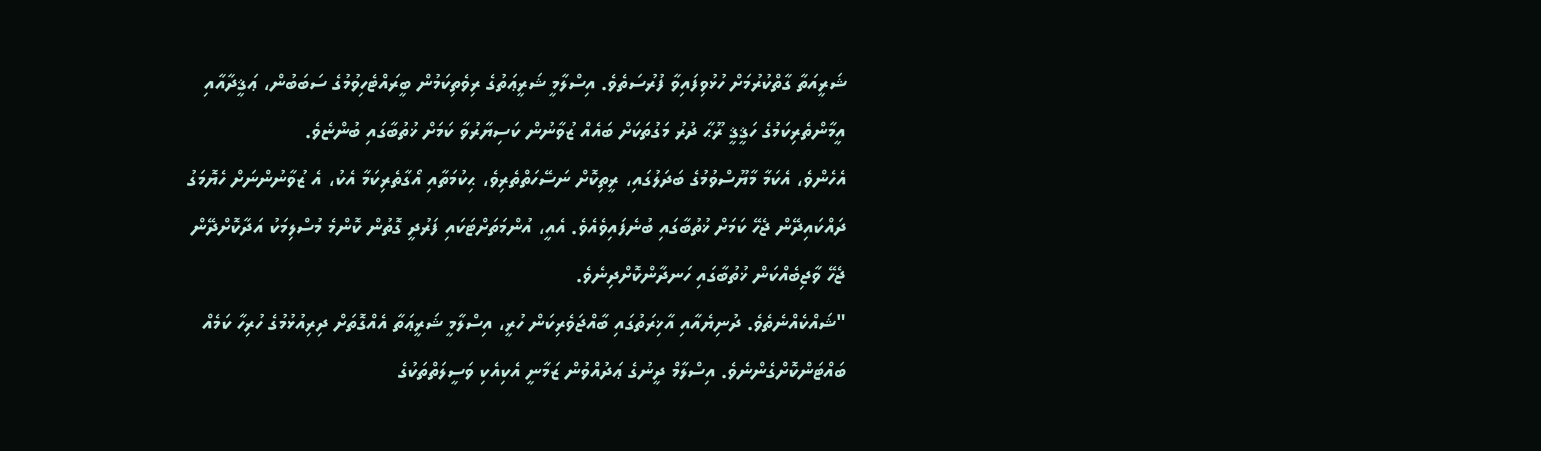ޝަރީއަތާ ގާތްކުރުމަށް ހުޅުވިފައިވާ ފުރުސަތެވެ. އިސްލާމީ ޝަރީޢަތުގެ ރިވެތިކަމުން ބީރައްޓެހިވުމުގެ ސަބަބުން، ޢަޤީދާއާއި އީމާންތެރިކަމުގެ ހަޤީޤީ ރޫޙާ ދުރު މަގުތަކަށް ބައެއް ޒުވާނުން ކަސިޔާރުވާ ކަމަށް ޚުތުބާގައި ބުންޏެވެ.
އެހެންވެ، އެކަމާ މާޔޫސްވުމުގެ ބަދަލުގައި، ރީތިކޮށް ނަސޭހަތްތެރިވެ، ޙިކުމަތާއި އޯގާތެރިކަމާ އެކު، އެ ޒުވާނުންނަށް ހެޔޮމަގު ދައްކައިދޭން ޖެހޭ ކަމަށް ޚުތުބާގައި ބުނެފައިވެއެވެ. އެއީ، އުންމަތަށްޓަކައި ފަރުދީ ގޮތުން ކޮންމެ މުސްލިމަކު އަދާކޮށްދޭން ޖެހޭ ވާޖިބެއްކަން ޚުތުބާގައި ހަނދާންކޮށްދިނެވެ.
"ޝައްކެއްނެތެވެ. ދުނިޔެއާއި އާޚިރަތުގައި ބާއްޖަވެރިކަން ހުރީ، އިސްލާމީ ޝަރީޢަތާ އެއްގޮތަށް ދިރިއުޅުމުގެ ހުރިހާ ކަމެއް ބައްޓަންކޮށްގެންނެވެ. އިސްލާމް ދީނުގެ ޢަދުއްވުން ޒަމާނީ އެކިއެކި ވަސީލަތްތަކުގެ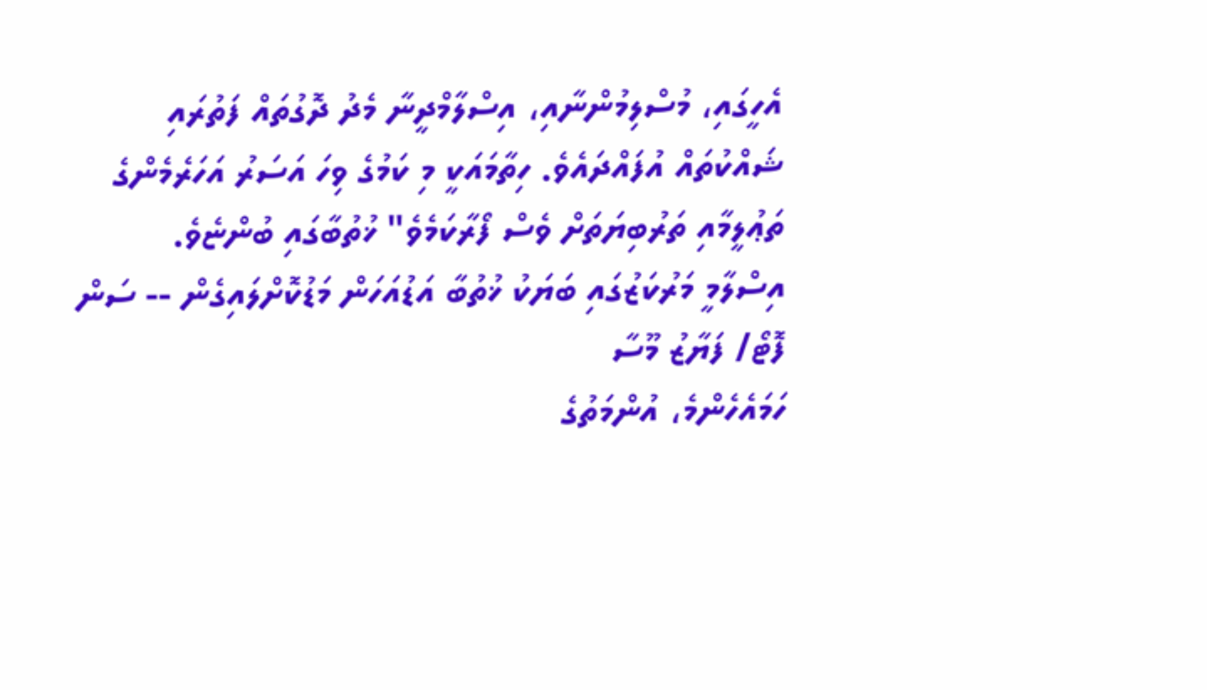އެހީގައި، މުސްލިމުންނާއި، އިސްލާމްދީނާ މެދު ދޮގުތައް ފަތުރައި ޝައްކުތައް އުފައްދައެވެ. ހިތާމައަކީ މި ކަމުގެ ވިހަ އަސަރު އަހަރެމެންގެ ތަޢުލީމާއި ތަރުބިޔަތަށް ވެސް ފޯރާކަމެވެ" ޚުތުބާގައި ބުންޏެވެ.
އިސްލާމީ މަރުކަޒުގައި ބަޔަކު ޚުތުބާ އަޑުއަހަން މަޑުކޮށްލައިގެން -- ސަން ފޮޓޯ/ ފަޔާޒު މޫސާ
ހަމައެހެންމެ، އުންމަތުގެ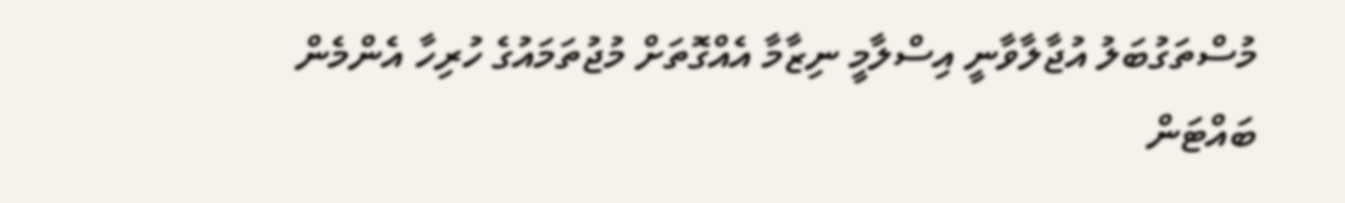މުސްތަގުބަލު އުޖާލާވާނީ އިސްލާމީ ނިޒާމާ އެއްގޮތަށް މުޖުތަމައުގެ ހުރިހާ އެންމެން ބައްޓަން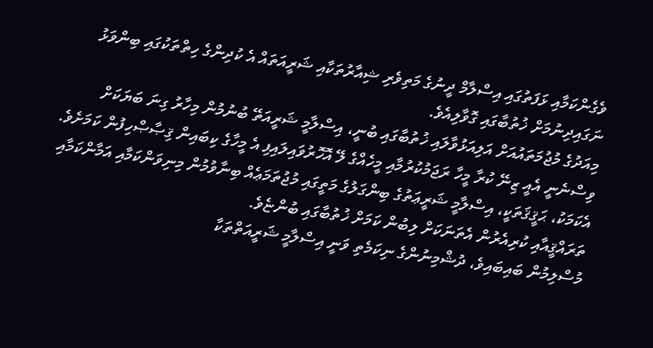ވެގެންކަމާއި ޅަފަތުގައި އިސްލާމް ދީނުގެ މަތިވެރި ޝިއާރުތަކާއި ޝަރީއަތައް އެ ކުދިންގެ ހިތްތަކުގައި ބިންވަޅު ނަގައިދިނުމަށް ޚުތުބާގައި ގޮވާލިއެވެ.
މިއަދުގެ މުޖުމަތައުއަށް އަލިއަޅުވާލައި ޚުތުބާގައި ބުނީ، އިސްލާމީ ޝަރީއަތޭ ބުނުމުން މިހާރު ގިނަ ބަޔަކަށް ވިސްނެނީ އެއީ ޒިނޭ ކުރާ މީހާ ރަޖަމުކުރުމާއި މީހެއްގެ ލޭ އޮހޮރުވައިލައިފި އެ މީހާގެ ކިބައިން ޤިޞާޞްހިފުން ކަމަށެވެ.
އެކަމަކު، ޙަޤީޤަތަކީ، އިސްލާމީ ޝަރީޢަތުގެ ބިންގަލުގެ މަތީގައި މުޖުތަމަޢެއް ބިނާވުމުން މިނިވަންކަމާއި އަމާންކަމާއި ތަރައްޤީއާއި ކުރިއެރުން އެތަނަކަށް ލިބުން ކަމަށް ޚުތުބާގައި ބުންޏެވެ.
މުސްލިމުން ބައިބައިވެ، ދުޝްމިނުންގެ ނިކަމެތި ވަނީ އިސްލާމީ ޝަރީއަތްތަކާ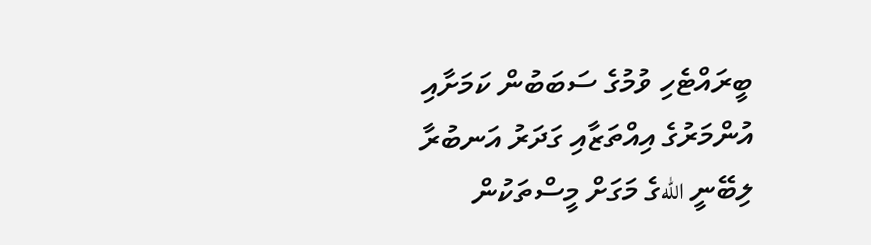ބީރައްޓެހި ވުމުގެ ސަބަބުން ކަމަށާއި އުންމަރުގެ އިއްތަޒާއި ގަދަރު އަނބުރާ ލިބޭނީ اللهގެ މަގަށް މީސްތަކުން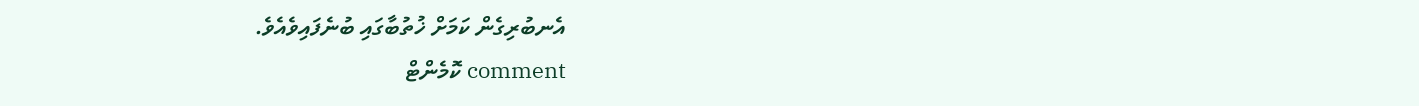އެނބުރިގެން ކަމަށް ޚުތުބާގައި ބުނެފައިވެއެވެ.
comment ކޮމެންޓް